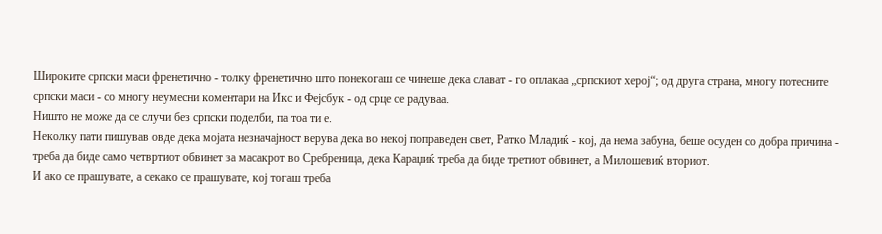Широките српски маси френетично - толку френетично што понекогаш се чинеше дека слават - го оплакаа „српскиот херој“; од друга страна, многу потесните српски маси - со многу неумесни коментари на Икс и Фејсбук - од срце се радуваа.
Ништо не може да се случи без српски поделби, па тоа ти е.
Неколку пати пишував овде дека мојата незначајност верува дека во некој поправеден свет, Ратко Младиќ - кој, да нема забуна, беше осуден со добра причина - треба да биде само четвртиот обвинет за масакрот во Сребреница, дека Караџиќ треба да биде третиот обвинет, а Милошевиќ вториот.
И ако се прашувате, а секако се прашувате, кој тогаш треба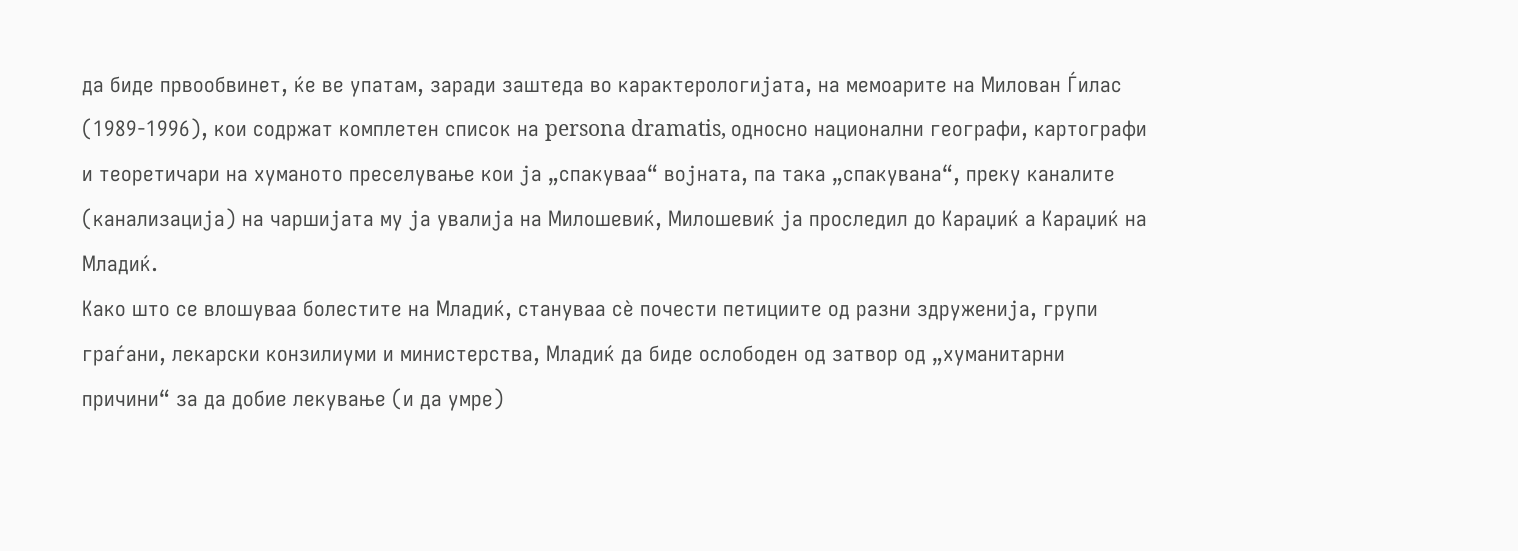да биде првообвинет, ќе ве упатам, заради заштеда во карактерологијата, на мемоарите на Милован Ѓилас (1989-1996), кои содржат комплетен список на persona dramatis, односно национални географи, картографи и теоретичари на хуманото преселување кои ја „спакуваа“ војната, па така „спакувана“, преку каналите (канализација) на чаршијата му ја увалија на Милошевиќ, Милошевиќ ја проследил до Караџиќ а Караџиќ на Младиќ.
Како што се влошуваа болестите на Младиќ, стануваа сè почести петициите од разни здруженија, групи граѓани, лекарски конзилиуми и министерства, Младиќ да биде ослободен од затвор од „хуманитарни причини“ за да добие лекување (и да умре)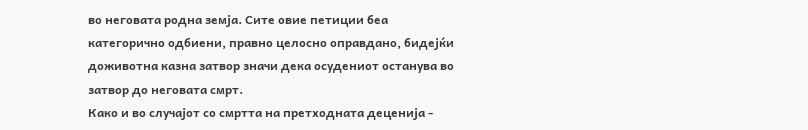во неговата родна земја. Сите овие петиции беа категорично одбиени, правно целосно оправдано, бидејќи доживотна казна затвор значи дека осудениот останува во затвор до неговата смрт.
Како и во случајот со смртта на претходната деценија -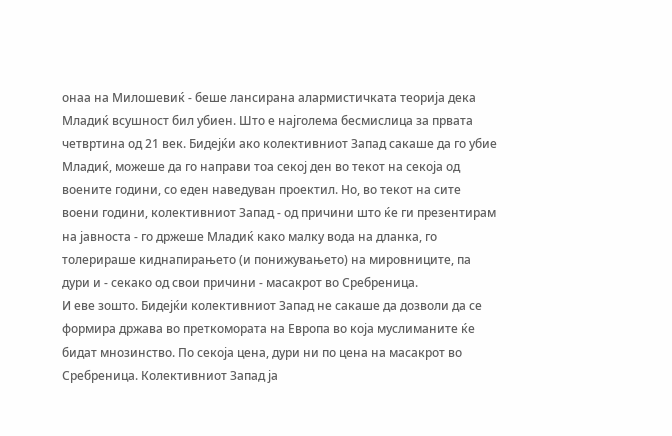онаа на Милошевиќ - беше лансирана алармистичката теорија дека Младиќ всушност бил убиен. Што е најголема бесмислица за првата четвртина од 21 век. Бидејќи ако колективниот Запад сакаше да го убие Младиќ, можеше да го направи тоа секој ден во текот на секоја од воените години, со еден наведуван проектил. Но, во текот на сите воени години, колективниот Запад - од причини што ќе ги презентирам на јавноста - го држеше Младиќ како малку вода на дланка, го толерираше киднапирањето (и понижувањето) на мировниците, па дури и - секако од свои причини - масакрот во Сребреница.
И еве зошто. Бидејќи колективниот Запад не сакаше да дозволи да се формира држава во преткомората на Европа во која муслиманите ќе бидат мнозинство. По секоја цена, дури ни по цена на масакрот во Сребреница. Колективниот Запад ја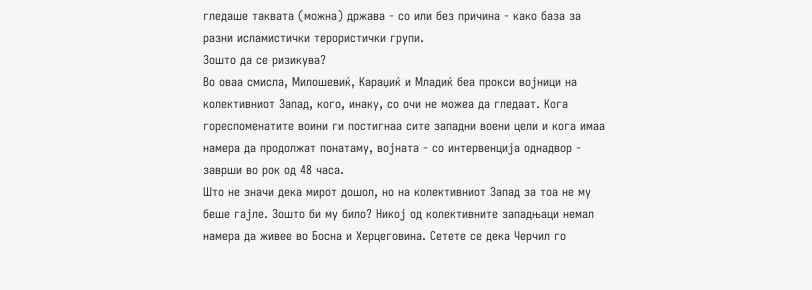гледаше таквата (можна) држава - со или без причина - како база за разни исламистички терористички групи.
Зошто да се ризикува?
Во оваа смисла, Милошевиќ, Караџиќ и Младиќ беа прокси војници на колективниот Запад, кого, инаку, со очи не можеа да гледаат. Кога гореспоменатите воини ги постигнаа сите западни воени цели и кога имаа намера да продолжат понатаму, војната - со интервенција однадвор - заврши во рок од 48 часа.
Што не значи дека мирот дошол, но на колективниот Запад за тоа не му беше гајле. Зошто би му било? Никој од колективните западњаци немал намера да живее во Босна и Херцеговина. Сетете се дека Черчил го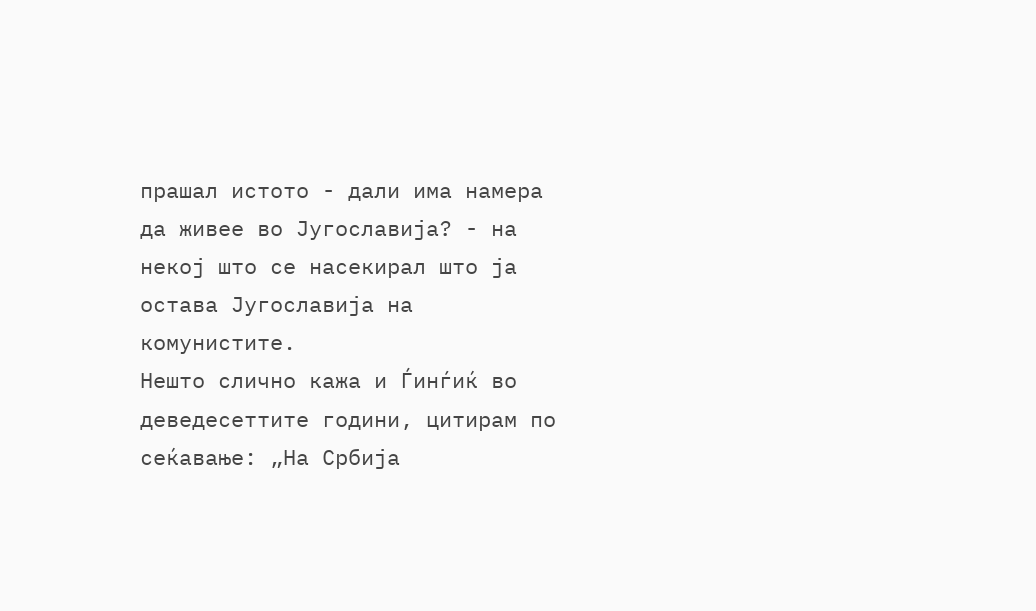прашал истото - дали има намера да живее во Југославија? - на некој што се насекирал што ја остава Југославија на комунистите.
Нешто слично кажа и Ѓинѓиќ во деведесеттите години, цитирам по сеќавање: „На Србија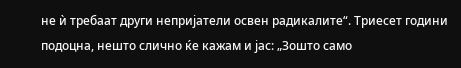не ѝ требаат други непријатели освен радикалите“. Триесет години подоцна, нешто слично ќе кажам и јас: „Зошто само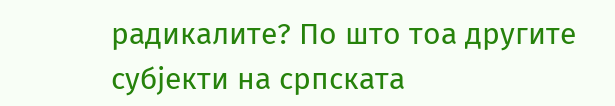радикалите? По што тоа другите субјекти на српската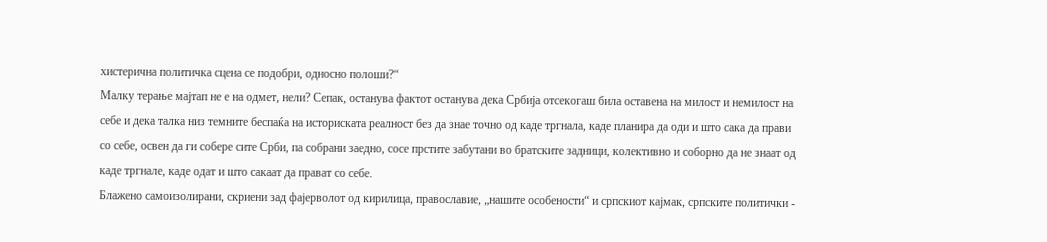хистерична политичка сцена се подобри, односно полоши?“
Малку терање мајтап не е на одмет, нели? Сепак, останува фактот останува дека Србија отсекогаш била оставена на милост и немилост на себе и дека талка низ темните беспаќа на историската реалност без да знае точно од каде тргнала, каде планира да оди и што сака да прави со себе, освен да ги собере сите Срби, па собрани заедно, сосе прстите забутани во братските задници, колективно и соборно да не знаат од каде тргнале, каде одат и што сакаат да прават со себе.
Блажено самоизолирани, скриени зад фајерволот од кирилица, православие, „нашите особености“ и српскиот кајмак, српските политички -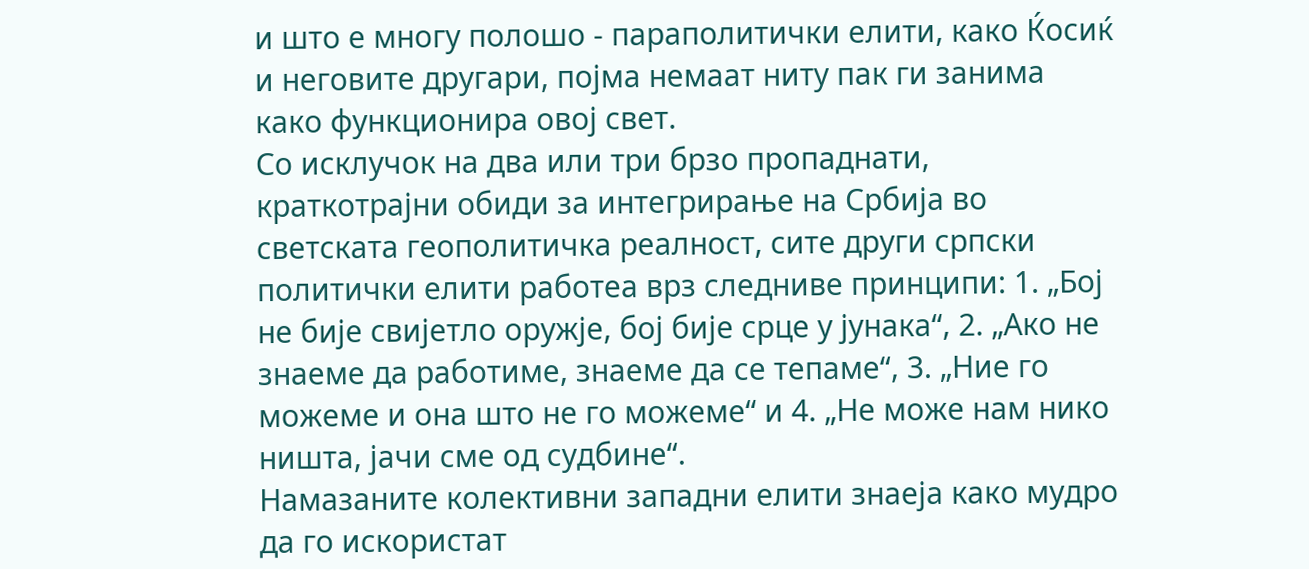и што е многу полошо - параполитички елити, како Ќосиќ и неговите другари, појма немаат ниту пак ги занима како функционира овој свет.
Со исклучок на два или три брзо пропаднати, краткотрајни обиди за интегрирање на Србија во светската геополитичка реалност, сите други српски политички елити работеа врз следниве принципи: 1. „Бој не бије свијетло оружје, бој бије срце у јунака“, 2. „Ако не знаеме да работиме, знаеме да се тепаме“, 3. „Ние го можеме и она што не го можеме“ и 4. „Не може нам нико ништа, јачи сме од судбине“.
Намазаните колективни западни елити знаеја како мудро да го искористат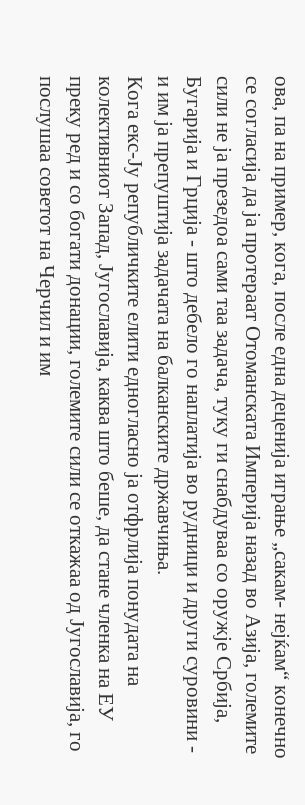ова, па на пример, кога, после една деценија играње „сакам- нејќам“ конечно се согласија да ја протераат Отоманската Империја назад во Азија, големите сили не ја презедоа сами таа задача, туку ги снабдуваа со оружје Србија, Бугарија и Грција - што дебело го наплатија во рудници и други суровини - и им ја препуштија задачата на балканските државчиња.
Кога екс-Ју републичките елити едногласно ја отфрлија понудата на колективниот Запад, Југославија, каква што беше, да стане членка на ЕУ преку ред и со богати донации, големите сили се откажаа од Југославија, го послушаа советот на Черчил и им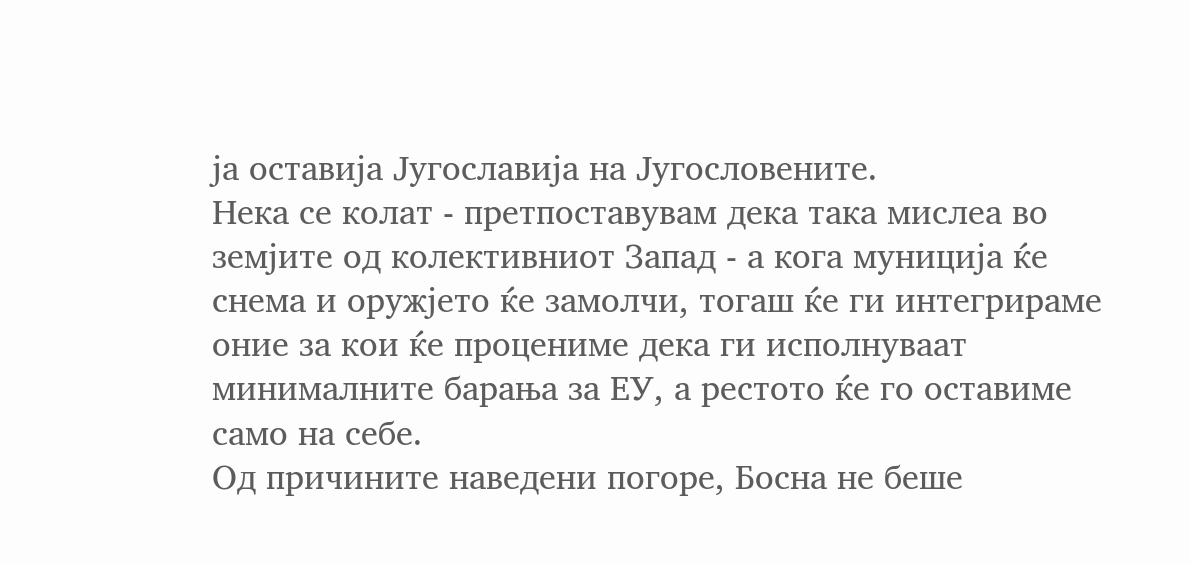ја оставија Југославија на Југословените.
Нека се колат - претпоставувам дека така мислеа во земјите од колективниот Запад - а кога муниција ќе снема и оружјето ќе замолчи, тогаш ќе ги интегрираме оние за кои ќе процениме дека ги исполнуваат минималните барања за ЕУ, а рестото ќе го оставиме само на себе.
Од причините наведени погоре, Босна не беше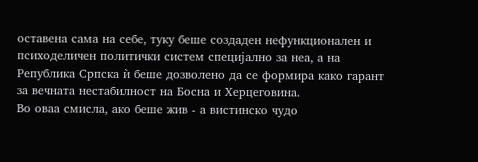оставена сама на себе, туку беше создаден нефункционален и психоделичен политички систем специјално за неа, а на Република Српска ѝ беше дозволено да се формира како гарант за вечната нестабилност на Босна и Херцеговина.
Во оваа смисла, ако беше жив - а вистинско чудо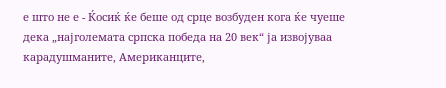е што не е - Ќосиќ ќе беше од срце возбуден кога ќе чуеше дека „најголемата српска победа на 20 век“ ја извојуваа карадушманите, Американците,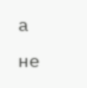а не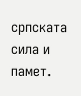српската сила и памет.